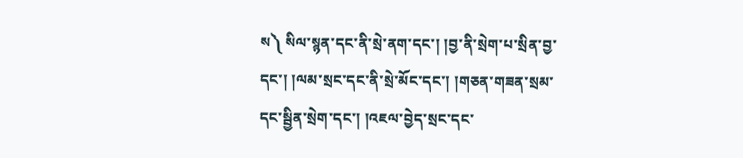ས༽ སིལ་སྙན་དང་ནི་སྲེ་ནག་དང་། །བྱ་ནི་སྲེག་པ་སྲིན་བྱ་དང་། །ལམ་སྲང་དང་ནི་སྲེ་མོང་དང་། །གཅན་གཟན་སྲམ་དང་སྦྱིན་སྲེག་དང་། །འཇལ་བྱེད་སྲང་དང་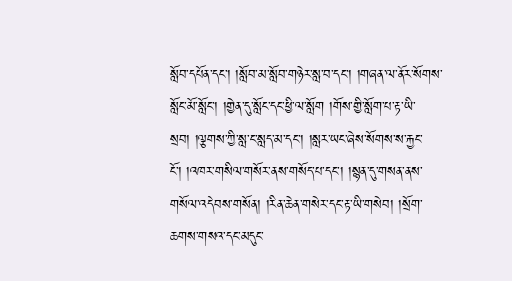སློབ་དཔོན་དང་། །སློབ་མ་སློབ་གཉེར་སླ་བ་དང་། །གཞན་ལ་ནོར་སོགས་སློང་མོ་སློང་། །གྱེན་དུ་སློང་དང་ཕྱི་ལ་སློག །གོས་གྱི་སློག་པ་རྟ་ཡི་སྲབ། །ལྕགས་ཀྱི་སླ་ང་སླད་མ་དང་། །སླར་ཡང་ཞེས་སོགས་ས་རྐྱང་ངོ་། །འཁར་གསིལ་གསོར་ནས་གསོད་པ་དང་། །སྙན་དུ་གསན་ནས་གསོལ་འདེབས་གསོན། །རིན་ཆེན་གསེར་དང་རྟ་ཡི་གསེབ། །སྲོག་ཆགས་གསའ་དང་མདུང་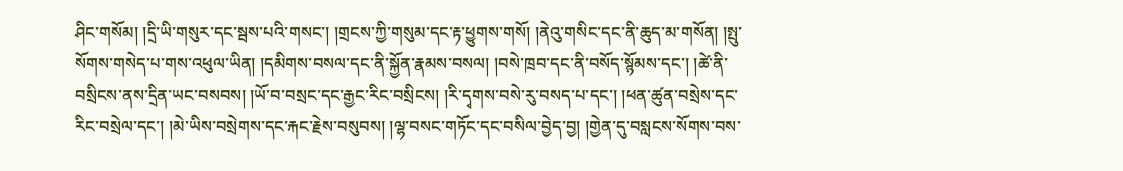ཤིང་གསོམ། །དྲི་ཡི་གསུར་དང་སྦས་པའི་གསང་། །གྲངས་ཀྱི་གསུམ་དང་རྟ་ཕྱུགས་གསོ། །ནེའུ་གསིང་དང་ནི་ཆུད་མ་གསོན། །སྤུ་སོགས་གསེད་པ་གས་འཕུལ་ཡིན། །དམིགས་བསལ་དང་ནི་སྐྱོན་རྣམས་བསལ། །བསེ་ཁྲབ་དང་ནི་བསོད་སྙོམས་དང་། །ཚེ་ནི་བསྲིངས་ནས་དྲིན་ཡང་བསབས། །ཡོ་བ་བསྲང་དང་རྒྱང་རིང་བསྲིངས། །རི་དྭགས་བསེ་རུ་བསད་པ་དང་། །ཕན་ཚུན་བསྲེས་དང་རིང་བསྲེལ་དང་། །མེ་ཡིས་བསྲེགས་དང་རྐང་རྗེས་བསུབས། །ལྷ་བསང་གཏོང་དང་བསིལ་བྱེད་བྱ། །གྱེན་དུ་བསླངས་སོགས་བས་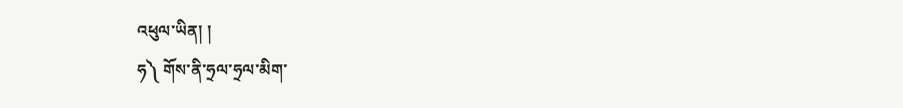འཕུལ་ཡིན། །
ཧ༽ གོས་ནི་ཧྲལ་ཧྲལ་མིག་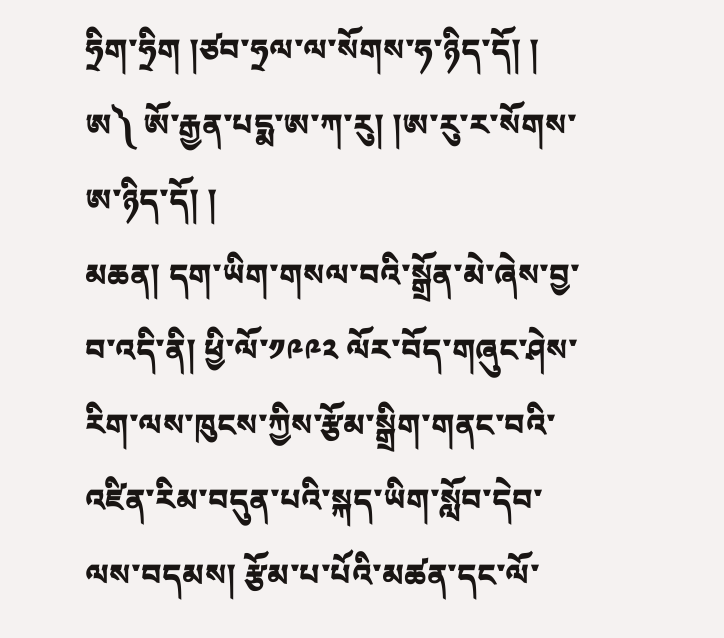ཧྲིག་ཧྲིག །ཙབ་ཧྲལ་ལ་སོགས་ཧ་ཉིད་དོ། །
ཨ༽ ཨོ་རྒྱན་པདྨ་ཨ་ཀ་རུ། །ཨ་རུ་ར་སོགས་ཨ་ཉིད་དོ། །
མཆན། དག་ཡིག་གསལ་བའི་སྒྲོན་མེ་ཞེས་བྱ་བ་འདི་ནི། ཕྱི་ལོ་༡༩༩༢ ལོར་བོད་གཞུང་ཤེས་རིག་ལས་ཁུངས་ཀྱིས་རྩོམ་སྒྲིག་གནང་བའི་འཛིན་རིམ་བདུན་པའི་སྐད་ཡིག་སློབ་དེབ་ལས་བདམས། རྩོམ་པ་པོའི་མཚན་དང་ལོ་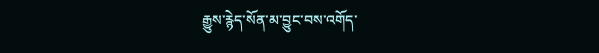རྒྱུས་རྙེད་སོན་མ་བྱུང་བས་འགོད་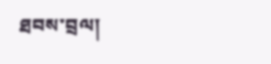ཐབས་བྲལ།